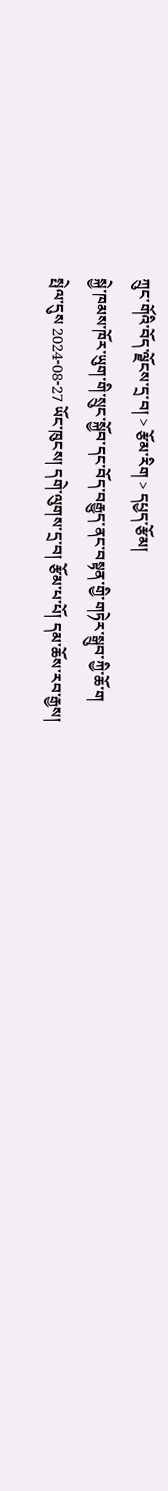ཀྲུང་གོའི་བོད་ལྗོངས་དྲ་བ། > རྩོམ་རིག > དཔྱད་རྩོམ།
སྐྱེ་ཁམས་ཁོར་ཡུག་གི་སྲུང་སྐྱོབ་དང་བོད་བརྒྱུད་ནང་བསྟན་གྱི་གཏེར་སྒྲུབ་ཀྱི་ཆོ་ག
སྤེལ་དུས 2024-08-27 ཡོང་ཁུངས། དགེ་ལུགས་དྲ་བ། རྩོམ་པ་པོ། དམ་ཆོས་རབ་རྒྱས།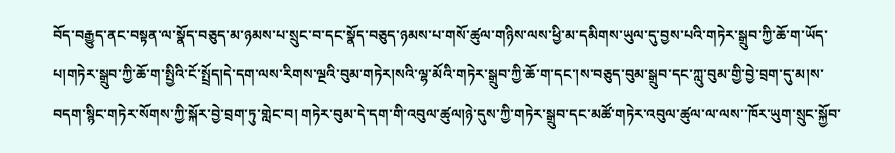བོད་བརྒྱུད་ནང་བསྟན་ལ་སྣོད་བཅུད་མ་ཉམས་པ་སྲུང་བ་དང་སྣོད་བཅུད་ཉམས་པ་གསོ་ཚུལ་གཉིས་ལས་ཕྱི་མ་དམིགས་ཡུལ་དུ་བྱས་པའི་གཏེར་སྒྲུབ་ཀྱི་ཆོ་ག་ཡོད་པ།གཏེར་སྒྲུབ་ཀྱི་ཆོ་ག་སྤྱིའི་ངོ་སྤྲོད།དེ་དག་ལས་རིགས་ལྔའི་བུམ་གཏེར།སའི་ལྷ་མོའི་གཏེར་སྒྲུབ་ཀྱི་ཆོ་ག་དང་།ས་བཅུད་བུམ་སྒྲུབ་དང་ཀླུ་བུམ་གྱི་བྱེ་བྲག་དུ་མ།ས་བདག་སྙིང་གཏེར་སོགས་ཀྱི་སྐོར་བྱེ་བྲག་ཏུ་གླེང་བ། གཏེར་བུམ་དེ་དག་གི་འབུལ་ཚུལ།ཉེ་དུས་ཀྱི་གཏེར་སྒྲུབ་དང་མཚོ་གཏེར་འབུལ་ཚུལ་ལ་ལས་་ཁོར་ཡུག་སྲུང་སྐྱོབ་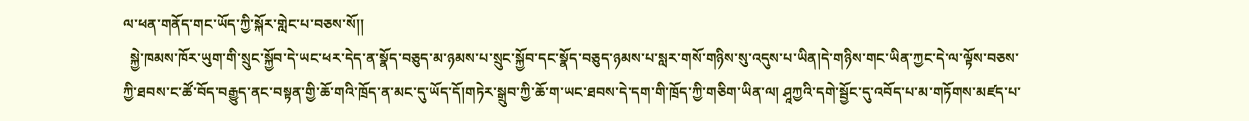ལ་ཕན་གནོད་གང་ཡོད་ཀྱི་སྐོར་གླེང་པ་བཅས་སོ།།
  སྐྱེ་ཁམས་ཁོར་ཡུག་གི་སྲུང་སྐྱོབ་དེ་ཡང་ཕར་དེད་ན་སྣོད་བཅུད་མ་ཉམས་པ་སྲུང་སྐྱོབ་དང་སྣོད་བཅུད་ཉམས་པ་སླར་གསོ་གཉིས་སུ་འདུས་པ་ཡིན།དེ་གཉིས་གང་ཡིན་ཀྱང་དེ་ལ་ལྟོས་བཅས་ཀྱི་ཐབས་ང་ཚོ་བོད་བརྒྱུད་ནང་བསྟན་གྱི་ཆོ་གའི་ཁྲོད་ན་མང་དུ་ཡོད་དོ།གཏེར་སྒྲུབ་ཀྱི་ཆོ་ག་ཡང་ཐབས་དེ་དག་གི་ཁྲོད་ཀྱི་གཅིག་ཡིན་ལ། ཤཱཀྱའི་དགེ་སྦྱོང་དུ་འབོད་པ་མ་གཏོགས་མཛད་པ་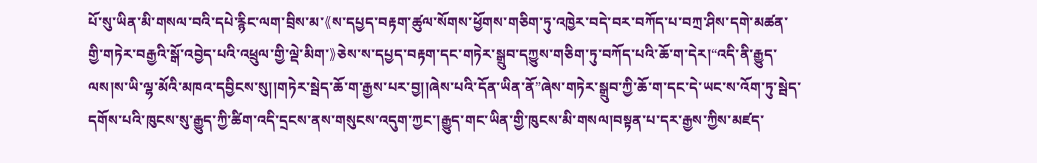པོ་སུ་ཡིན་མི་གསལ་བའི་དཔེ་རྙིང་ལག་བྲིས་མ་《ས་དཔྱད་བརྟག་ཚུལ་སོགས་ཕྱོགས་གཅིག་ཏུ་འཁྱེར་བདེ་བར་བཀོད་པ་བཀྲ་ཤིས་དགེ་མཚན་གྱི་གཏེར་བརྒྱའི་སྒོ་འབྱེད་པའི་འཕྲུལ་གྱི་ལྡེ་མིག་》ཅེས་ས་དཔྱད་བརྟག་དང་གཏེར་སྒྲུབ་དཀྱུས་གཅིག་ཏུ་བཀོད་པའི་ཆོ་ག་དེར།“འདི་ནི་རྒྱུད་ལས།ས་ཡི་ལྷ་མོའི་མཁའ་དབྱིངས་སུ།།གཏེར་སྦེད་ཆོ་ག་རྒྱས་པར་བྱ།།ཞེས་པའི་དོན་ཡིན་ནོ”ཞེས་གཏེར་སྒྲུབ་ཀྱི་ཆོ་ག་དང་དེ་ཡང་ས་འོག་ཏུ་སྦེད་དགོས་པའི་ཁུངས་སུ་རྒྱུད་ཀྱི་ཚིག་འདི་དྲངས་ནས་གསུངས་འདུག་ཀྱང་།རྒྱུད་གང་ཡིན་གྱི་ཁུངས་མི་གསལ།བསྟན་པ་དར་རྒྱས་ཀྱིས་མཛད་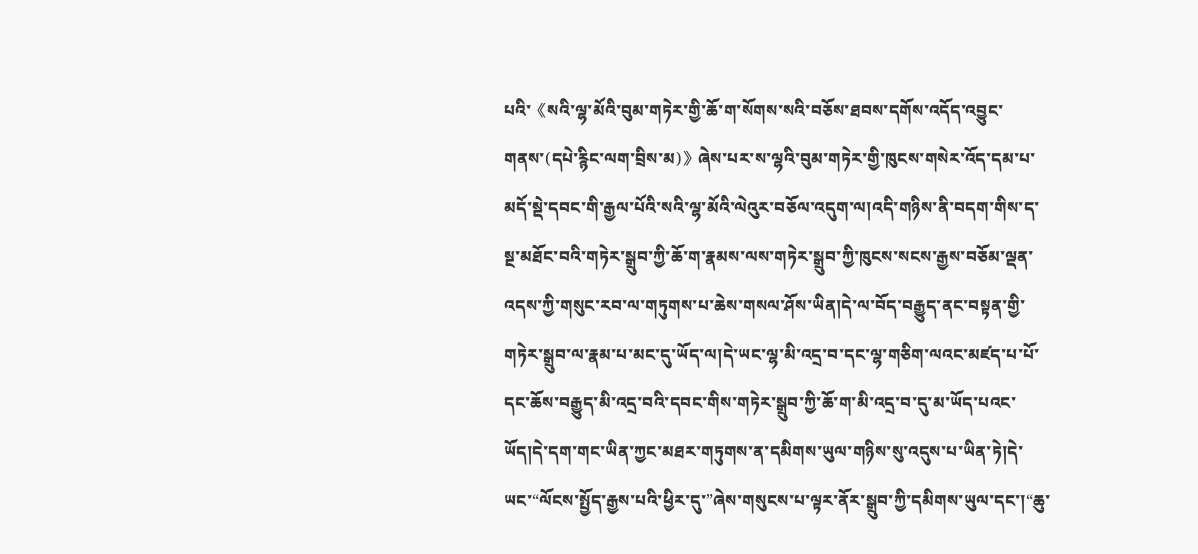པའི་《སའི་ལྷ་མོའི་བུམ་གཏེར་གྱི་ཆོ་ག་སོགས་སའི་བཅོས་ཐབས་དགོས་འདོད་འབྱུང་གནས་(དཔེ་རྙིང་ལག་བྲིས་མ)》ཞེས་པར་ས་ལྷའི་བུམ་གཏེར་གྱི་ཁུངས་གསེར་འོད་དམ་པ་མདོ་སྡེ་དབང་གི་རྒྱལ་པོའི་སའི་ལྷ་མོའི་ལེའུར་བཅོལ་འདུག་ལ།འདི་གཉིས་ནི་བདག་གིས་ད་སྔ་མཐོང་བའི་གཏེར་སྒྲུབ་ཀྱི་ཆོ་ག་རྣམས་ལས་གཏེར་སྒྲུབ་ཀྱི་ཁུངས་སངས་རྒྱས་བཅོམ་ལྡན་འདས་ཀྱི་གསུང་རབ་ལ་གཏུགས་པ་ཆེས་གསལ་ཤོས་ཡིན།དེ་ལ་བོད་བརྒྱུད་ནང་བསྟན་གྱི་གཏེར་སྒྲུབ་ལ་རྣམ་པ་མང་དུ་ཡོད་ལ།དེ་ཡང་ལྷ་མི་འདྲ་བ་དང་ལྷ་གཅིག་ལའང་མཛད་པ་པོ་དང་ཆོས་བརྒྱུད་མི་འདྲ་བའི་དབང་གིས་གཏེར་སྒྲུབ་ཀྱི་ཆོ་ག་མི་འདྲ་བ་དུ་མ་ཡོད་པའང་ཡོད།དེ་དག་གང་ཡིན་ཀྱང་མཐར་གཏུགས་ན་དམིགས་ཡུལ་གཉིས་སུ་འདུས་པ་ཡིན་ཏེ།དེ་ཡང་“ལོངས་སྤྱོད་རྒྱས་པའི་ཕྱིར་དུ་”ཞེས་གསུངས་པ་ལྟར་ནོར་སྒྲུབ་ཀྱི་དམིགས་ཡུལ་དང་།“ཆུ་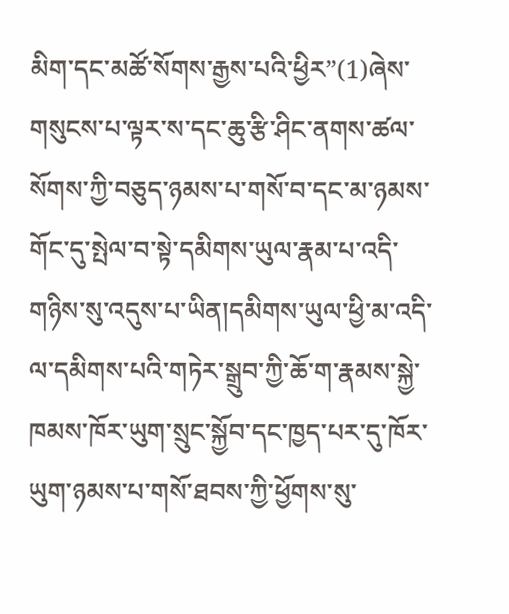མིག་དང་མཚོ་སོགས་རྒྱས་པའི་ཕྱིར”(1)ཞེས་གསུངས་པ་ལྟར་ས་དང་ཆུ་རྩི་ཤིང་ནགས་ཚལ་སོགས་ཀྱི་བཅུད་ཉམས་པ་གསོ་བ་དང་མ་ཉམས་གོང་དུ་སྤེལ་བ་སྟེ་དམིགས་ཡུལ་རྣམ་པ་འདི་གཉིས་སུ་འདུས་པ་ཡིན།དམིགས་ཡུལ་ཕྱི་མ་འདི་ལ་དམིགས་པའི་གཏེར་སྒྲུབ་ཀྱི་ཆོ་ག་རྣམས་སྐྱེ་ཁམས་ཁོར་ཡུག་སྲུང་སྐྱོབ་དང་ཁྱད་པར་དུ་ཁོར་ཡུག་ཉམས་པ་གསོ་ཐབས་ཀྱི་ཕྱོགས་སུ་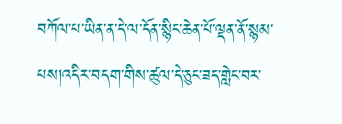བཀོལ་པ་ཡིན་ན་དེ་ལ་དོན་སྙིང་ཆེན་པོ་ལྡན་ནོ་སྙམ་པས།འདིར་བདག་གིས་ཚུལ་དེ་ཅུང་ཟད་གླེང་བར་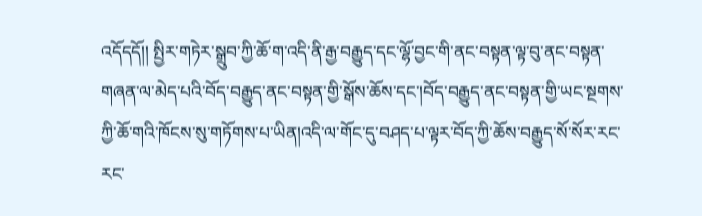འདོདདོ།། སྤྱིར་གཏེར་སྒྲུབ་ཀྱི་ཆོ་ག་འདི་ནི་རྒྱ་བརྒྱུད་དང་ལྷོ་བྱང་གི་ནང་བསྟན་ལྟ་བུ་ནང་བསྟན་གཞན་ལ་མེད་པའི་བོད་བརྒྱུད་ནང་བསྟན་གྱི་སྒོས་ཆོས་དང་།བོད་བརྒྱུད་ནང་བསྟན་གྱི་ཡང་སྔགས་ཀྱི་ཆོ་གའི་ཁོངས་སུ་གཏོགས་པ་ཡིན།འདི་ལ་གོང་དུ་བཤད་པ་ལྟར་བོད་ཀྱི་ཆོས་བརྒྱུད་སོ་སོར་རང་རང་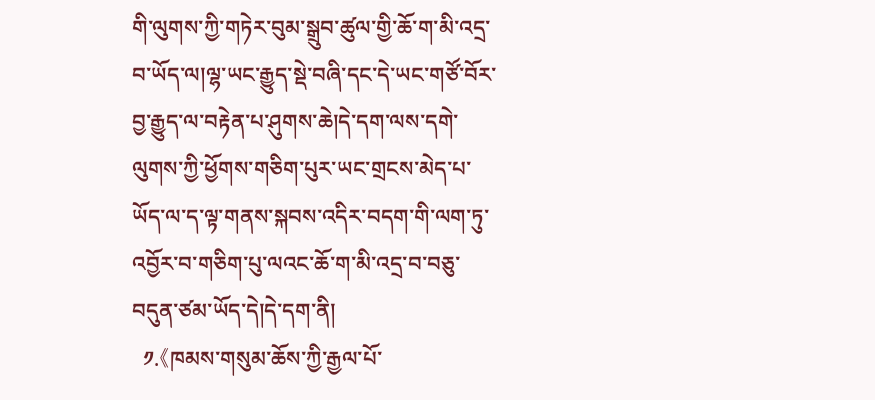གི་ལུགས་ཀྱི་གཏེར་བུམ་སྒྲུབ་ཚུལ་གྱི་ཆོ་ག་མི་འདྲ་བ་ཡོད་ལ།ལྷ་ཡང་རྒྱུད་སྡེ་བཞི་དང་དེ་ཡང་གཙོ་བོར་བྱ་རྒྱུད་ལ་བརྟེན་པ་ཤུགས་ཆེ།དེ་དག་ལས་དགེ་ལུགས་ཀྱི་ཕྱོགས་གཅིག་པུར་ཡང་གྲངས་མེད་པ་ཡོད་ལ་ད་ལྟ་གནས་སྐབས་འདིར་བདག་གི་ལག་ཏུ་འབྱོར་བ་གཅིག་པུ་ལའང་ཆོ་ག་མི་འདྲ་བ་བཅུ་བདུན་ཙམ་ཡོད་དེ།དེ་དག་ནི།
  ༡.《ཁམས་གསུམ་ཆོས་ཀྱི་རྒྱལ་པོ་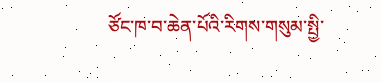ཙོང་ཁ་བ་ཆེན་པོའི་རིགས་གསུམ་སྤྱི་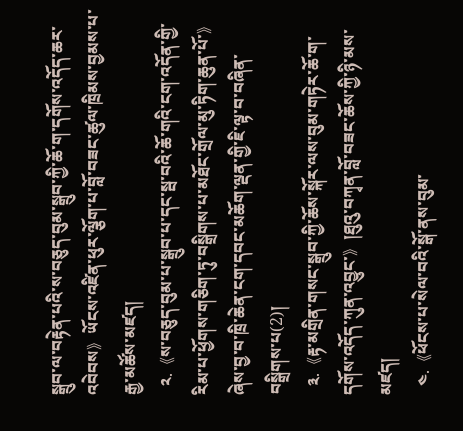སྒྲུབ་ལ་བརྟེན་པའི་ས་བཅུད་བུམ་སྒྲུབ་ཀྱི་ཆོ་ག་དགོས་འདོད་ཆར་འབེབས》ཡོངས་འཛིན་ཕུར་ལྕོག་པ་བློ་བཟང་ཚུལ་ཁྲིམས་བྱམས་པ་རྒྱ་མཚོས་མཛད།
  ༢.《ས་བཅུད་བུམ་པ་སྒྲུབ་པ་དང་སྦ་བའི་ཆོ་གའི་ངག་འདོན་གྱི་རིམ་པ་ཕྱོགས་གཅིག་ཏུ་བསྒྲིགས་པ་མཐོང་གྲོལ་མུ་ཏིག་ཆུན་པོ་》ཞེས་བྱ་བ་ཁྲི་ཆེན་ངག་དབང་མཆོག་ལྡན་གྱི་ཇི་ལྟ་བ་བཞིན་བསྒྲིགས་པ(2)།
  ༣.《རྟ་མགྲིན་གསང་སྒྲུབ་ཀྱི་ཆོས་སྐོར་ལས་བུམ་གཏེར་ཆོ་ག་དགོས་འདོད་ཀུན་འབྱུང་》།ཐུའུ་བཀྭན་བློ་བཟང་ཆོས་ཀྱི་ཉི་མས་མཛད།
  ༤.《ཕོངས་པ་སེལ་བའི་སྒོ་ནས་བུམ་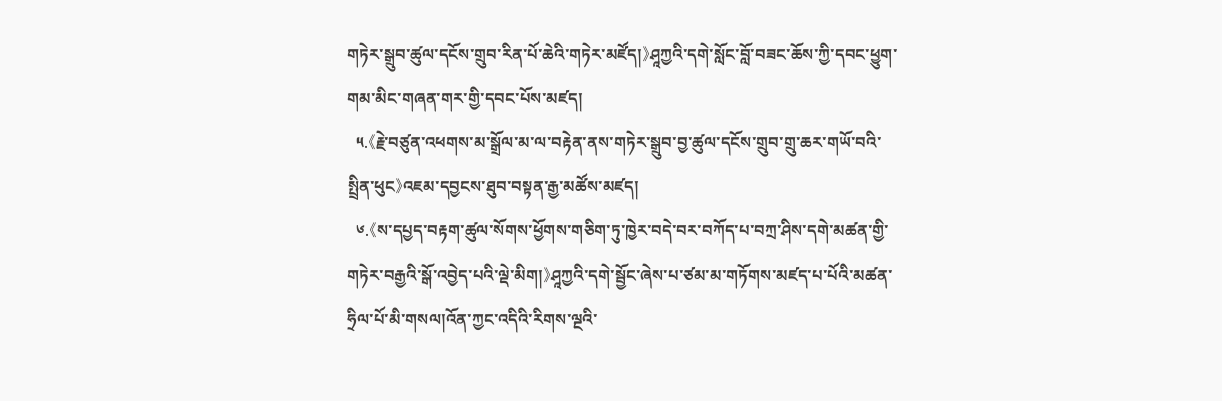གཏེར་སྒྲུབ་ཚུལ་དངོས་གྲུབ་རིན་པོ་ཆེའི་གཏེར་མཛོད།》ཤཱཀྱའི་དགེ་སློང་བློ་བཟང་ཆོས་ཀྱི་དབང་ཕྱུག་གམ་མིང་གཞན་གར་གྱི་དབང་པོས་མཛད།
  ༥.《རྗེ་བཙུན་འཕགས་མ་སྒྲོལ་མ་ལ་བརྟེན་ནས་གཏེར་སྒྲུབ་བྱ་ཚུལ་དངོས་གྲུབ་གྲུ་ཆར་གཡོ་བའི་སྤྲིན་ཕུང》འཇམ་དབྱངས་ཐུབ་བསྟན་རྒྱ་མཚོས་མཛད།
  ༦.《ས་དཔྱད་བརྟག་ཚུལ་སོགས་ཕྱོགས་གཅིག་ཏུ་ཁྱེར་བདེ་བར་བཀོད་པ་བཀྲ་ཤིས་དགེ་མཚན་གྱི་གཏེར་བརྒྱའི་སྒོ་འབྱེད་པའི་ལྡེ་མིག།》ཤཱཀྱའི་དགེ་སྦྱོང་ཞེས་པ་ཙམ་མ་གཏོགས་མཛད་པ་པོའི་མཚན་ཧྲིལ་པོ་མི་གསལ།འོན་ཀྱང་འདིའི་རིགས་ལྔའི་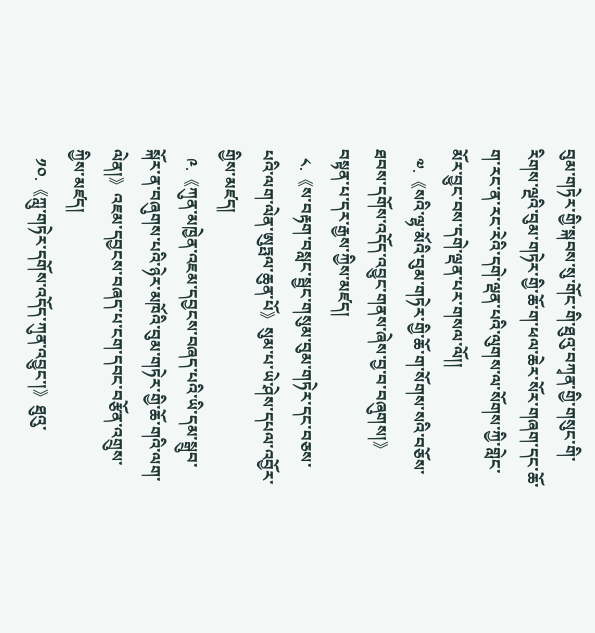བུམ་གཏེར་གྱི་སྐབས་སུ་གོང་གི་ཐུའུ་བཀྭན་གྱི་གསུང་གི་རིགས་ལྔའི་བུམ་གཏེར་གྱི་ཆོ་ག་ཕལ་ཆེར་སོར་གཞག་དང་ཆོ་ག་རང་ན་རང་རེའི་དགེ་ལྡན་པའི་ལུགས་ལ་སོགས་ཀྱི་གླེང་མོར་བྱུང་བས་དགེ་ལྡན་པར་གསལ་ལོ།།
  ༧.《སའི་ལྷ་མོའི་བུམ་གཏེར་གྱི་ཆོ་ག་སོགས་སའི་བཅོས་ཐབས་དགོས་འདོད་འབྱུང་གནས་ཞེས་བྱ་བ་བཞུགས།》བསྟན་པ་དར་རྒྱས་ཀྱིས་མཛད།
  ༨.《ས་བརྟག་བསླང་སྦྱང་གསུམ་བུམ་གཏེར་དང་བཅས་པའི་ལག་ལེན་ཨུཏྤལ་ཆུན་པོ》སུམ་པ་ཡེ་ཤེས་དཔལ་འབྱོར་གྱིས་མཛད།
  ༩.《ཀུན་མཁྱེན་འཇམ་དབྱངས་བཞད་པའི་ཡི་དམ་སྒྲུབ་སྐོར་ན་བཞུགས་པའི་ཉེར་མཁོའི་བུམ་གཏེར་གྱི་ཆོ་གའི་ལག་ལེན།》འཇམ་དབྱངས་བཞད་པ་ངག་དབང་བརྩོན་འགྲུས་ཀྱིས་མཛད།
  ༡༠.《ཀླུ་གཏེར་དགོས་འདོད་ཀུན་འབྱུང་།》ཐུའུ་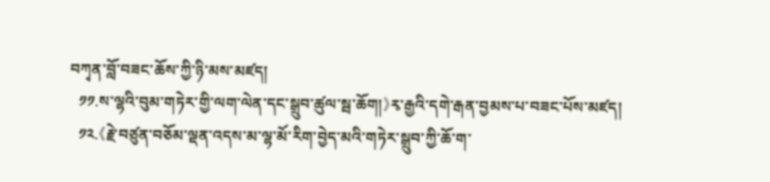བཀྭན་བློ་བཟང་ཆོས་ཀྱི་ཉི་མས་མཛད།
  ༡༡.ས་ལྷའི་བུམ་གཏེར་གྱི་ལག་ལེན་དང་སྒྲུབ་ཚུལ་སྦ་ཆོག།》རྭ་རྒྱའི་དགེ་རྒན་བྱམས་པ་བཟང་པོས་མཛད།
  ༡༢.《རྗེ་བཙུན་བཅོམ་ལྡན་འདས་མ་ལྷ་མོ་རིག་བྱེད་མའི་གཏེར་སྒྲུབ་ཀྱི་ཆོ་ག་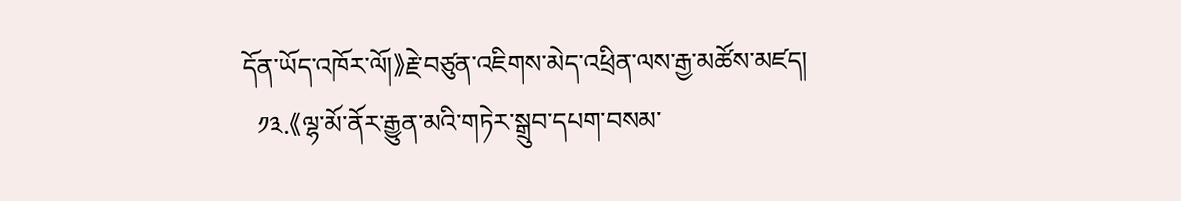དོན་ཡོད་འཁོར་ལོ།》རྗེ་བཙུན་འཇིགས་མེད་འཕྲིན་ལས་རྒྱ་མཚོས་མཛད།
  ༡༣.《ལྷ་མོ་ནོར་རྒྱུན་མའི་གཏེར་སྒྲུབ་དཔག་བསམ་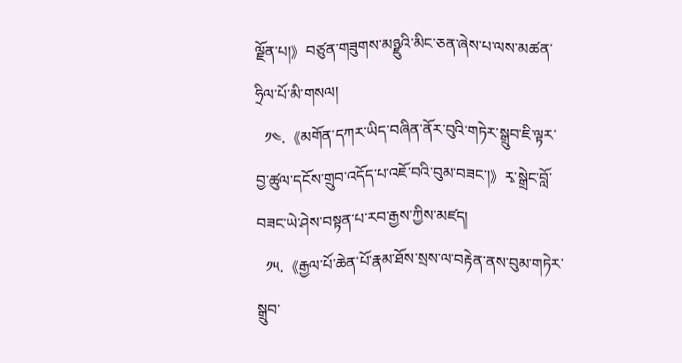ལྗོན་པ།》བཙུན་གཟུགས་མཉྫུའི་མིང་ཅན་ཞེས་པ་ལས་མཚན་ཧྲིལ་པོ་མི་གསལ།
  ༡༤.《མགོན་དཀར་ཡིད་བཞིན་ནོར་བུའི་གཏེར་སྒྲུབ་ཇི་ལྟར་བྱ་ཚུལ་དངོས་གྲུབ་འདོད་པ་འཇོ་བའི་བུམ་བཟང་།》རྭ་སྒྲེང་བློ་བཟང་ཡེ་ཤེས་བསྟན་པ་རབ་རྒྱས་ཀྱིས་མཛད།
  ༡༥.《རྒྱལ་པོ་ཆེན་པོ་རྣམ་ཐོས་སྲས་ལ་བརྟེན་ནས་བུམ་གཏེར་སྒྲུབ་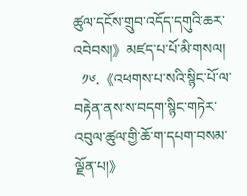ཚུལ་དངོས་གྲུབ་འདོད་དགུའི་ཆར་འབེབས།》མཛད་པ་པོ་མི་གསལ།
  ༡༦.《འཕགས་པ་སའི་སྙིང་པོ་ལ་བརྟེན་ནས་ས་བདག་སྙིང་གཏེར་འབུལ་ཚུལ་གྱི་ཆོ་ག་དཔག་བསམ་ལྗོན་པ།》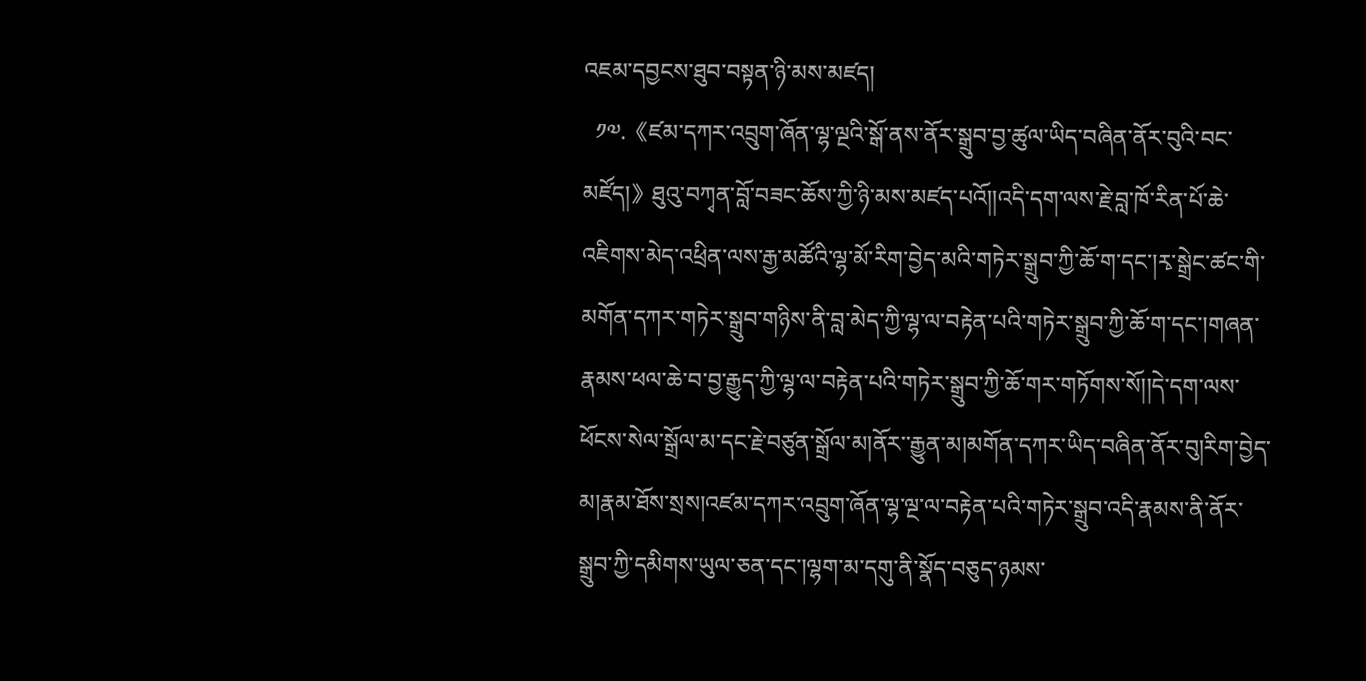འཇམ་དབྱངས་ཐུབ་བསྟན་ཉི་མས་མཛད།
  ༡༧.《ཛམ་དཀར་འབྲུག་ཞོན་ལྷ་ལྔའི་སྒོ་ནས་ནོར་སྒྲུབ་བྱ་ཚུལ་ཡིད་བཞིན་ནོར་བུའི་བང་མཛོད།》ཐུའུ་བཀྭན་བློ་བཟང་ཆོས་ཀྱི་ཉི་མས་མཛད་པའོ།།འདི་དག་ལས་རྗེ་བླ་ཁོ་རིན་པོ་ཆེ་འཇིགས་མེད་འཕྲིན་ལས་རྒྱ་མཚོའི་ལྷ་མོ་རིག་བྱེད་མའི་གཏེར་སྒྲུབ་ཀྱི་ཆོ་ག་དང་།རྭ་སྒྲེང་ཚང་གི་མགོན་དཀར་གཏེར་སྒྲུབ་གཉིས་ནི་བླ་མེད་ཀྱི་ལྷ་ལ་བརྟེན་པའི་གཏེར་སྒྲུབ་ཀྱི་ཆོ་ག་དང་།གཞན་རྣམས་ཕལ་ཆེ་བ་བྱ་རྒྱུད་ཀྱི་ལྷ་ལ་བརྟེན་པའི་གཏེར་སྒྲུབ་ཀྱི་ཆོ་གར་གཏོགས་སོ།།དེ་དག་ལས་ཕོངས་སེལ་སྒྲོལ་མ་དང་རྗེ་བཙུན་སྒྲོལ་མ།ནོར་་རྒྱུན་མ།མགོན་དཀར་ཡིད་བཞིན་ནོར་བུ།རིག་བྱེད་མ།རྣམ་ཐོས་སྲས།འཛམ་དཀར་འབྲུག་ཞོན་ལྷ་ལྔ་ལ་བརྟེན་པའི་གཏེར་སྒྲུབ་འདི་རྣམས་ནི་ནོར་སྒྲུབ་ཀྱི་དམིགས་ཡུལ་ཅན་དང་།ལྷག་མ་དགུ་ནི་སྣོད་བཅུད་ཉམས་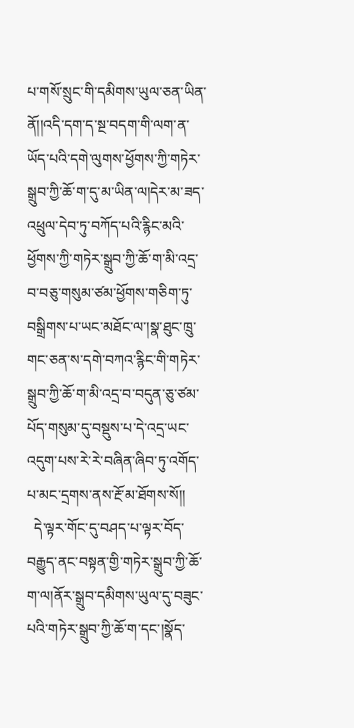པ་གསོ་སྲུང་གི་དམིགས་ཡུལ་ཅན་ཡིན་ནོ།།འདི་དག་ད་སྔ་བདག་གི་ལག་ན་ཡོད་པའི་དགེ་ལུགས་ཕྱོགས་ཀྱི་གཏེར་སྒྲུབ་ཀྱི་ཆོ་ག་དུ་མ་ཡིན་ལ།དེར་མ་ཟད་འཕྲུལ་དེབ་ཏུ་བཀོད་པའི་རྙིང་མའི་ཕྱོགས་ཀྱི་གཏེར་སྒྲུབ་ཀྱི་ཆོ་ག་མི་འདྲ་བ་བཅུ་གསུམ་ཙམ་ཕྱོགས་གཅིག་ཏུ་བསྒྲིགས་པ་ཡང་མཐོང་ལ་།སྣ་ཐུང་ཁྲུ་གང་ཅན་ས་དགེ་བཀའ་རྙིང་གི་གཏེར་སྒྲུབ་ཀྱི་ཆོ་ག་མི་འདྲ་བ་བདུན་ཅུ་ཙམ་པོད་གསུམ་དུ་བསྡུས་པ་དེ་འདྲ་ཡང་འདུག་པས་རེ་རེ་བཞིན་ཞིབ་ཏུ་འགོད་པ་མང་དྲགས་ནས་རྔོ་མ་ཐོགས་སོ།།
  དེ་ལྟར་གོང་དུ་བཤད་པ་ལྟར་བོད་བརྒྱུད་ནང་བསྟན་གྱི་གཏེར་སྒྲུབ་ཀྱི་ཆོ་ག་ལ།ནོར་སྒྲུབ་དམིགས་ཡུལ་དུ་བཟུང་པའི་གཏེར་སྒྲུབ་ཀྱི་ཆོ་ག་དང་།སྣོད་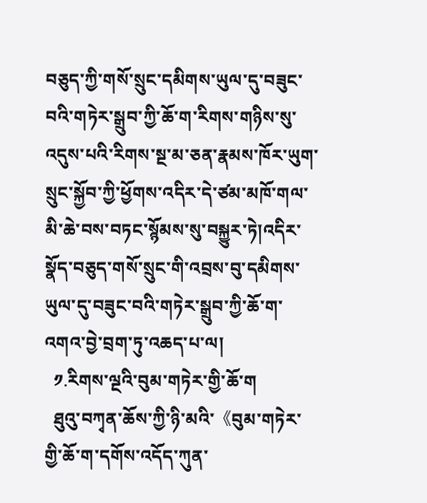བཅུད་ཀྱི་གསོ་སྲུང་དམིགས་ཡུལ་དུ་བཟུང་བའི་གཏེར་སྒྲུབ་ཀྱི་ཆོ་ག་རིགས་གཉིས་སུ་འདུས་པའི་རིགས་སྔ་མ་ཅན་རྣམས་ཁོར་ཡུག་སྲུང་སྐྱོབ་ཀྱི་ཕྱོགས་འདིར་དེ་ཙམ་མཁོ་གལ་མི་ཆེ་བས་བཏང་སྙོམས་སུ་བསྐྱུར་ཏེ།འདིར་སྣོད་བཅུད་གསོ་སྲུང་གི་འབྲས་བུ་དམིགས་ཡུལ་དུ་བཟུང་བའི་གཏེར་སྒྲུབ་ཀྱི་ཆོ་ག་འགའ་བྱེ་བྲག་ཏུ་འཆད་པ་ལ།
  ༡.རིགས་ལྔའི་བུམ་གཏེར་གྱི་ཆོ་ག
  ཐུའུ་བཀྭན་ཆོས་ཀྱི་ཉི་མའི་《བུམ་གཏེར་གྱི་ཆོ་ག་དགོས་འདོད་ཀུན་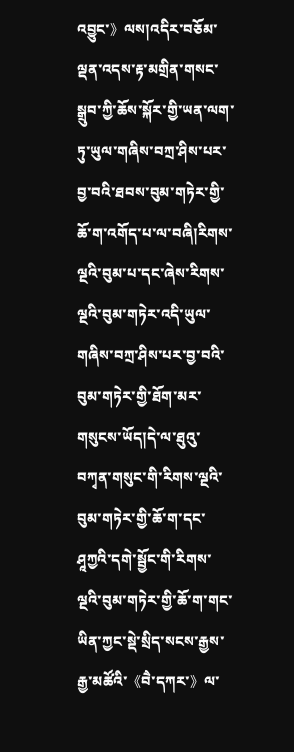འབྱུང་》ལས།འདིར་བཅོམ་ལྡན་འདས་རྟ་མགྲིན་གསང་སྒྲུབ་ཀྱི་ཆོས་སྐོར་གྱི་ཡན་ལག་ཏུ་ཡུལ་གཞིས་བཀྲ་ཤིས་པར་བྱ་བའི་ཐབས་བུམ་གཏེར་གྱི་ཆོ་ག་འགོད་པ་ལ་བཞི།རིགས་ལྔའི་བུམ་པ་དང་ཞེས་རིགས་ལྔའི་བུམ་གཏེར་འདི་ཡུལ་གཞིས་བཀྲ་ཤིས་པར་བྱ་བའི་བུམ་གཏེར་གྱི་ཐོག་མར་གསུངས་ཡོད།དེ་ལ་ཐུའུ་བཀྭན་གསུང་གི་རིགས་ལྔའི་བུམ་གཏེར་གྱི་ཆོ་ག་དང་ཤཱཀྱའི་དགེ་སྦྱོང་གི་རིགས་ལྔའི་བུམ་གཏེར་གྱི་ཆོ་ག་གང་ཡིན་ཀྱང་སྡེ་སྲིད་སངས་རྒྱས་རྒྱ་མཚོའི་《བཻ་དཀར་》ལ་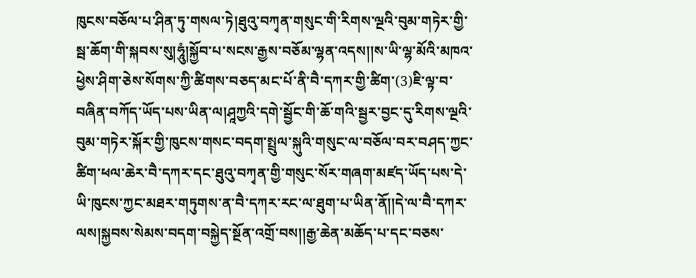ཁུངས་བཅོལ་པ་ཤིན་ཏུ་གསལ་ཏེ།ཐུའུ་བཀྭན་གསུང་གི་རིགས་ལྔའི་བུམ་གཏེར་གྱི་སྦ་ཆོག་གི་སྐབས་སུ།ཧཱུཾ།སྐྱོབ་པ་སངས་རྒྱས་བཅོམ་ལྷན་འདས།།ས་ཡི་ལྷ་མོའི་མཁའ་ཕྱེས་ཤིག་ཅེས་སོགས་ཀྱི་ཚིགས་བཅད་མང་པོ་ནི་བཻ་དཀར་གྱི་ཚིག་(3)ཇི་ལྟ་བ་བཞིན་བཀོད་ཡོད་པས་ཡིན་ལ།ཤཱཀྱའི་དགེ་སྦྱོང་གི་ཆོ་གའི་སྦྱར་བྱང་དུ་རིགས་ལྔའི་བུམ་གཏེར་སྐོར་གྱི་ཁུངས་གསང་བདག་སྤྲུལ་སྐུའི་གསུང་ལ་བཅོལ་བར་བཤད་ཀྱང་ཚིག་ཕལ་ཆེར་བཻ་དཀར་དང་ཐུའུ་བཀྭན་གྱི་གསུང་སོར་གཞག་མཛད་ཡོད་པས་དེ་ཡི་ཁུངས་ཀྱང་མཐར་གཏུགས་ན་བཻ་དཀར་རང་ལ་ཐུག་པ་ཡིན་ནོ།།དེ་ལ་བཻ་དཀར་ལས།སྐྱབས་སེམས་བདག་བསྐྱེད་སྔོན་འགྲོ་བས།།རྒྱ་ཆེན་མཆོད་པ་དང་བཅས་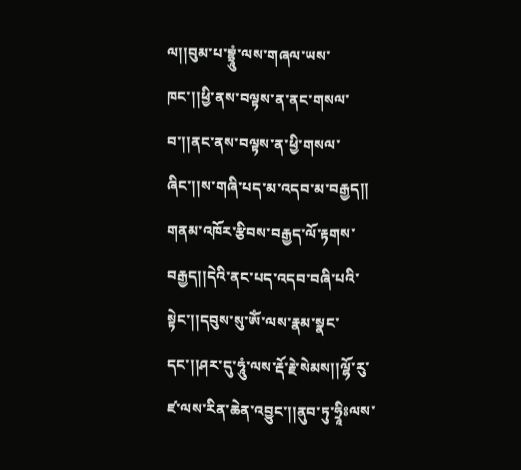ལ།།བུམ་པ་བྷྲཱུཾ་ལས་གཞལ་ཡས་ཁང་།།ཕྱི་ནས་བལྟས་ན་ནང་གསལ་བ་།།ནང་ནས་བལྟས་ན་ཕྱི་གསལ་ཞིང་།།ས་གཞི་པད་མ་འདབ་མ་བརྒྱད།། གནམ་འཁོར་རྩིབས་བརྒྱད་ལོ་རྟགས་བརྒྱད།།དེའི་ནང་པད་འདབ་བཞི་པའི་སྟེང་།།དབུས་སུ་ཨོཾ་ལས་རྣམ་སྣང་དང་།།ཤར་དུ་ཧཱུཾ་ལས་རྡོ་རྗེ་སེམས།།ལྷོ་རུ་ཛ་ལས་རིན་ཆེན་འབྱུང་།།ནུབ་ཏུ་ཧྲཱིཿལས་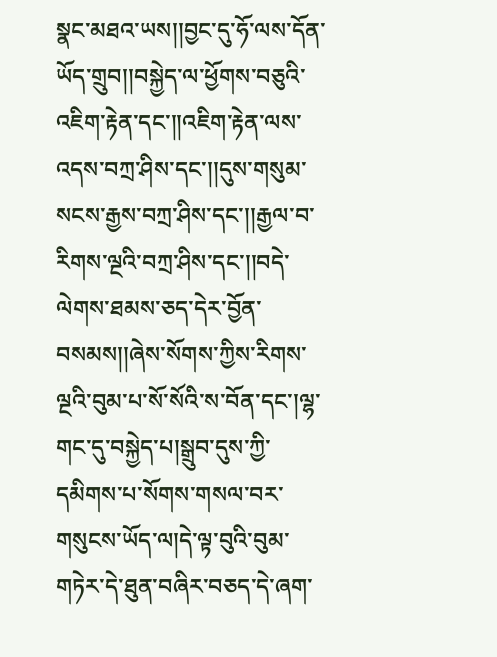སྣང་མཐའ་ཡས།།བྱང་དུ་ཧོ་ལས་དོན་ཡོད་གྲུབ།།བསྐྱེད་ལ་ཕྱོགས་བཅུའི་འཇིག་རྟེན་དང་།།འཇིག་རྟེན་ལས་འདས་བཀྲ་ཤིས་དང་།།དུས་གསུམ་སངས་རྒྱས་བཀྲ་ཤིས་དང་།།རྒྱལ་བ་རིགས་ལྔའི་བཀྲ་ཤིས་དང་།།བདེ་ལེགས་ཐམས་ཅད་དེར་བྱོན་བསམས།།ཞེས་སོགས་ཀྱིས་རིགས་ལྔའི་བུམ་པ་སོ་སོའི་ས་བོན་དང་།ལྷ་གང་དུ་བསྐྱེད་པ།སྒྲུབ་དུས་ཀྱི་དམིགས་པ་སོགས་གསལ་བར་གསུངས་ཡོད་ལ།དེ་ལྟ་བུའི་བུམ་གཏེར་དེ་ཐུན་བཞིར་བཅད་དེ་ཞག་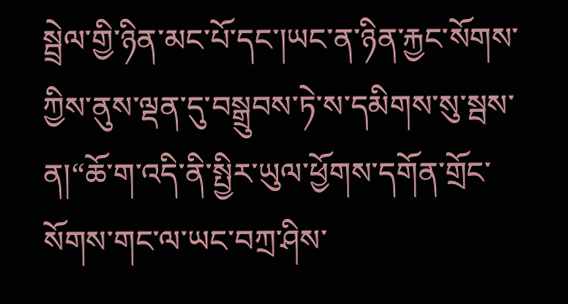སྦྲེལ་གྱི་ཉིན་མང་པོ་དང་།ཡང་ན་ཉིན་རྐྱང་སོགས་ཀྱིས་ནུས་ལྡན་དུ་བསྒྲུབས་ཏེ་ས་དམིགས་སུ་སྦས་ན།“ཆོ་ག་འདི་ནི་སྤྱིར་ཡུལ་ཕྱོགས་དགོན་གྲོང་སོགས་གང་ལ་ཡང་བཀྲ་ཤིས་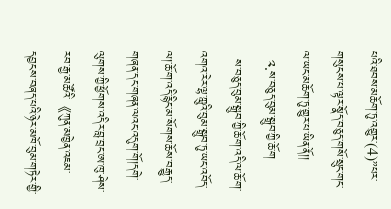པའི་ཐབས་མཆོག་ཏུ་འགྱུར་(4)”པར་གསུངས་པ་ལྟར་སྣོད་བཅུད་གསོ་སྲུང་གང་ལ་ཡང་མཆོག་ཏུ་གྱུར་པ་ཡིན་ནོ།།
  ༢.ས་བཅུད་བུམ་སྒྲུབ་ཀྱི་ཆོ་ག
  ས་བཅུད་བུམ་སྒྲུབ་ཀྱི་ཆོ་ག་འདི་ལ་ཆོ་ག་འགའ་རེར་ལྷ་ཀླུའི་བུམ་སྒྲུབ་ཏུ་ཡང་འབོད་ལ།་ཆོ་ག་འདི་རྙིང་མ་སོགས་ཆོས་བརྒྱུད་གཞན་དང་གཞན་ལའང་འདུག་གོ།དགེ་ལུགས་ཀྱི་ཕྱོགས་འདིར་བླ་བྲང་ཨ་ཁུ་ཤེས་རབ་རྒྱ་མཚོའི་《ཀུན་མཁྱེན་འཇམ་དབྱངས་བཞད་པའི་ཉེར་མཁོ་བུམ་གཏེར་གྱི་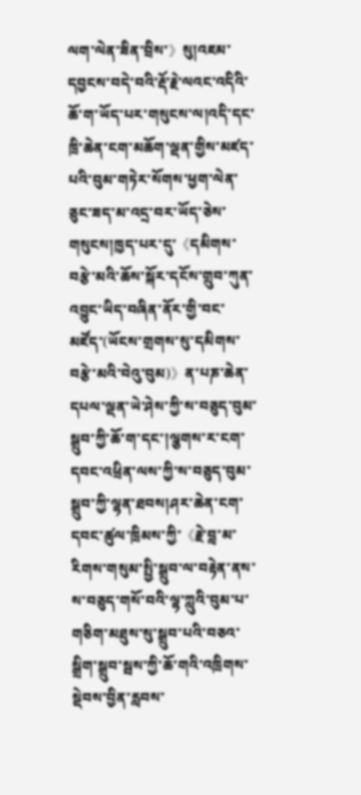ལག་ལེན་ཟིན་བྲིས་》སུ།འཇམ་དབྱངས་བདེ་བའི་རྡོ་རྗེ་ལའང་འདིའི་ཆོ་ག་ཡོད་པར་གསུངས་ལ།འདི་དང་ཁྲི་ཆེན་ངག་མཆོག་ལྡན་གྱིས་མཛད་པའི་བུམ་གཏེར་སོགས་ཕྱག་ལེན་ཅུང་ཟད་མ་འདྲ་བར་ཡོད་ཅེས་གསུངས།ཁྱད་པར་དུ་《དམིགས་བརྩེ་མའི་ཆོས་སྐོར་དངོས་གྲུབ་ཀུན་འབྱུང་ཡིད་བཞིན་ནོར་གྱི་བང་མཛོད་(ཡོངས་གྲགས་སུ་དམིགས་བརྩེ་མའི་བེའུ་བུམ)》ན་པཎ་ཆེན་དཔལ་ལྡན་ཡེ་ཤེས་ཀྱི་ས་བཅུད་བུམ་སྒྲུབ་ཀྱི་ཆོ་ག་དང་།ལྕགས་ར་ངག་དབང་འཕྲིན་ལས་ཀྱི་ས་བཅུད་བུམ་སྒྲུབ་ཀྱི་ལྷན་ཐབས།ཤར་ཆེན་ངག་དབང་ཚུལ་ཁྲིམས་ཀྱི་《རྗེ་བླ་མ་རིགས་གསུམ་སྤྱི་སྒྲུབ་ལ་བརྟེན་ནས་ས་བཅུད་གསོ་བའི་ལྷ་ཀླུའི་བུམ་པ་གཅིག་མཐུས་སུ་སྒྲུབ་པའི་བཅའ་སྒྲིག་སྒྲུབ་སྦས་ཀྱི་ཆོ་གའི་འཁྲིགས་སྡེབས་བྱིན་རླབས་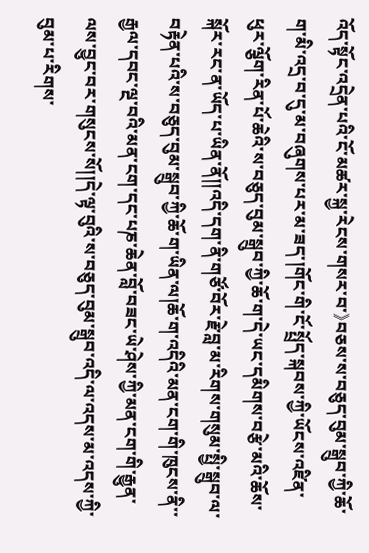འོད་སྟོང་འདྲེན་པའི་ངོ་མཚར་སྐྱ་རེངས་གསར་བ་》བཅས་ས་བཅུད་བུམ་སྒྲུབ་ཀྱི་ཆོ་ག་མི་འདྲ་བ་དུ་མ་བཞུགས་པར་མ་ཟད་།གོང་གི་ངོ་སྤྲོད་སྐབས་ཀྱི་ཡོངས་འཛིན་ཕུར་ལྕོག་རིན་པོ་ཆེའི་ས་བཅུད་བུམ་སྒྲུབ་ཀྱི་ཆོ་ག་དེ་ཡང་དམིགས་བརྩེ་མའི་ཆོས་སྐོར་རང་ན་ཡོད་པ་ཡིན་ནོ།།འདི་དག་ནི་གཙོ་བོར་རྗེ་བླ་མ་རིགས་གསུམ་སྤྱི་སྒྲུབ་ལ་བརྟེན་པའི་ས་བཅུད་བུམ་སྒྲུབ་ཀྱི་ཆོ་ག་ཡིན་ལ།ཆོ་ག་འདིའི་མན་ངག་གི་ཁུངས་ནི་་རྒྱལ་དབང་ལྔ་བའི་མན་ངག་དང་པཎ་ཆེན་བློ་བཟང་ཡེ་ཤེས་ཀྱི་མན་ངག་གི་རྒྱུན་ལས་བྱུང་བར་གསུངས་སོ།།དེ་ལྟ་བུའི་ས་བཅུད་བུམ་སྒྲུབ་འདི་ལ་འདས་མ་འདས་ཀྱི་བུམ་པ་རིགས་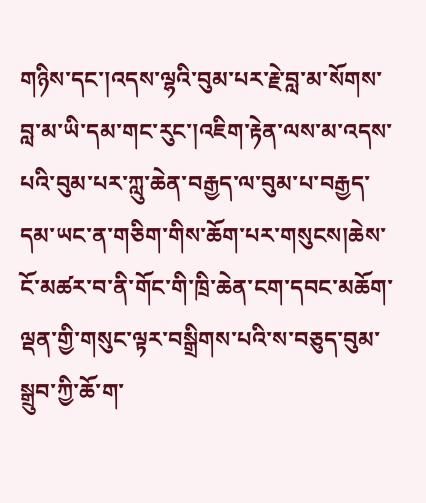གཉིས་དང་།འདས་ལྷའི་བུམ་པར་རྗེ་བླ་མ་སོགས་བླ་མ་ཡི་དམ་གང་རུང་།འཇིག་རྟེན་ལས་མ་འདས་པའི་བུམ་པར་ཀླུ་ཆེན་བརྒྱད་ལ་བུམ་པ་བརྒྱད་དམ་ཡང་ན་གཅིག་གིས་ཆོག་པར་གསུངས།ཆེས་ངོ་མཚར་བ་ནི་གོང་གི་ཁྲི་ཆེན་ངག་དབང་མཆོག་ལྡན་གྱི་གསུང་ལྟར་བསྒྲིགས་པའི་ས་བཅུད་བུམ་སྒྲུབ་ཀྱི་ཆོ་ག་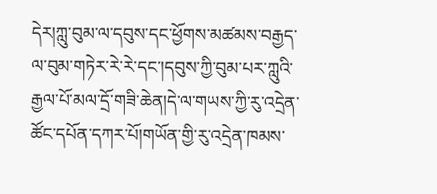དེར།ཀླུ་བུམ་ལ་དབུས་དང་ཕྱོགས་མཚམས་བརྒྱད་ལ་བུམ་གཏེར་རེ་རེ་དང་།དབུས་ཀྱི་བུམ་པར་ཀླུའི་རྒྱལ་པོ་མལ་དྲོ་གཟི་ཆེན།དེ་ལ་གཡས་ཀྱི་རུ་འདྲེན་ཚོང་དཔོན་དཀར་པོ།གཡོན་གྱི་རུ་འདྲེན་ཁམས་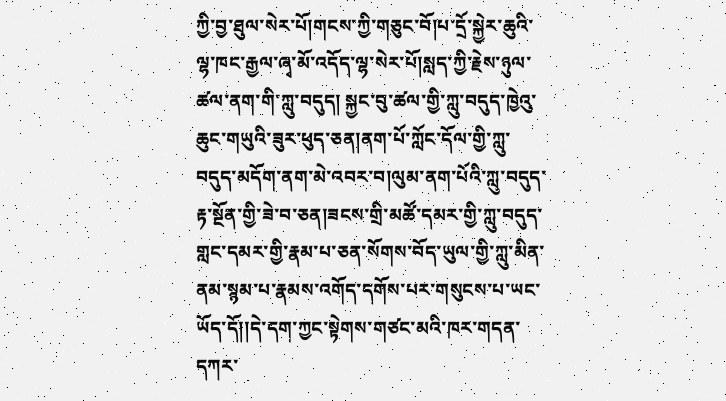ཀྱི་བྱ་ཐུལ་སེར་པོ།གངས་ཀྱི་གཅུང་བོ།པ་དྲོ་སྐྱེར་ཆུའི་ལྷ་ཁང་རྒྱལ་ཞྭ་མོ་འདོད་ལྷ་སེར་པོ།སླད་ཀྱི་རྗེས་ཉུལ་ཚལ་ནག་གི་ཀླུ་བདུད། སྐྱང་བུ་ཚལ་གྱི་ཀླུ་བདུད་ཁྱེའུ་ཆུང་གཡུའི་ཟུར་ཕུད་ཅན།ནག་པོ་ཀློང་དོལ་གྱི་ཀླུ་བདུད་མདོག་ནག་མེ་འབར་བ།ལུམ་ནག་པོའི་ཀླུ་བདུད་རྟ་སྔོན་གྱི་ཟེ་བ་ཅན།ཟངས་གྲི་མཚོ་དམར་གྱི་ཀླུ་བདུད་གླང་དམར་གྱི་རྣམ་པ་ཅན་སོགས་བོད་ཡུལ་གྱི་ཀླུ་མིན་ནམ་སྙམ་པ་རྣམས་འགོད་དགོས་པར་གསུངས་པ་ཡང་ཡོད་དོ།།དེ་དག་ཀྱང་སྟེགས་གཙང་མའི་ཁར་གདན་དཀར་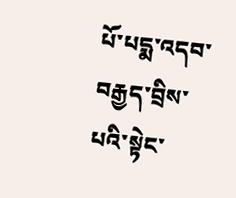པོ་པདྨ་འདབ་བརྒྱད་བྲིས་པའི་སྟེང་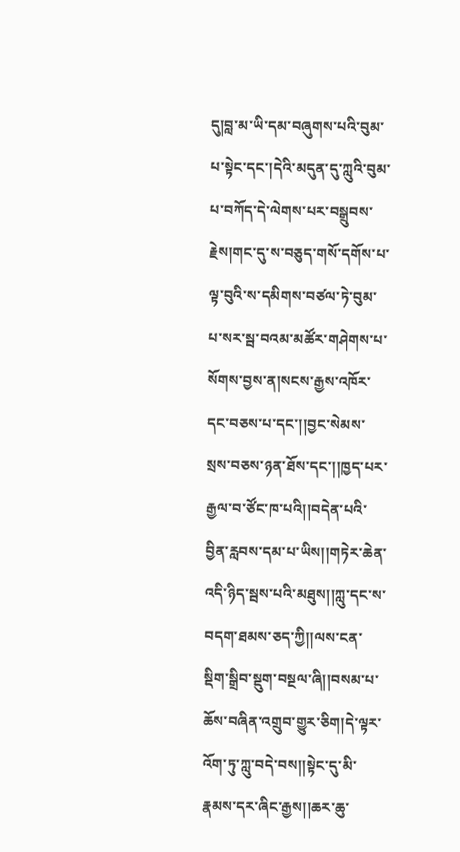དུ།བླ་མ་ཡི་དམ་བཞུགས་པའི་བུམ་པ་སྟེང་དང་།དེའི་མདུན་དུ་ཀླུའི་བུམ་པ་བཀོད་དེ་ལེགས་པར་བསྒྲུབས་རྗེས།གང་དུ་ས་བཅུད་གསོ་དགོས་པ་ལྟ་བུའི་ས་དམིགས་བཙལ་ཏེ་བུམ་པ་སར་སྦ་བའམ་མཚོར་གཤེགས་པ་སོགས་བྱས་ན།སངས་རྒྱས་འཁོར་དང་བཅས་པ་དང་།།བྱང་སེམས་སྲས་བཅས་ཉན་ཐོས་དང་།།ཁྱད་པར་རྒྱལ་བ་ཙོང་ཁ་པའི།།བདེན་པའི་བྱིན་རླབས་དམ་པ་ཡིས།།གཏེར་ཆེན་འདི་ཉིད་སྦས་པའི་མཐུས།།ཀླུ་དང་ས་བདག་ཐམས་ཅད་ཀྱི།།ལས་ངན་སྡིག་སྒྲིབ་སྡུག་བསྔལ་ཞི།།བསམ་པ་ཆོས་བཞིན་འགྲུབ་གྱུར་ཅིག།དེ་ལྟར་འོག་ཏུ་ཀླུ་བདེ་བས།།སྟེང་དུ་མི་རྣམས་དར་ཞིང་རྒྱས།།ཆར་ཆུ་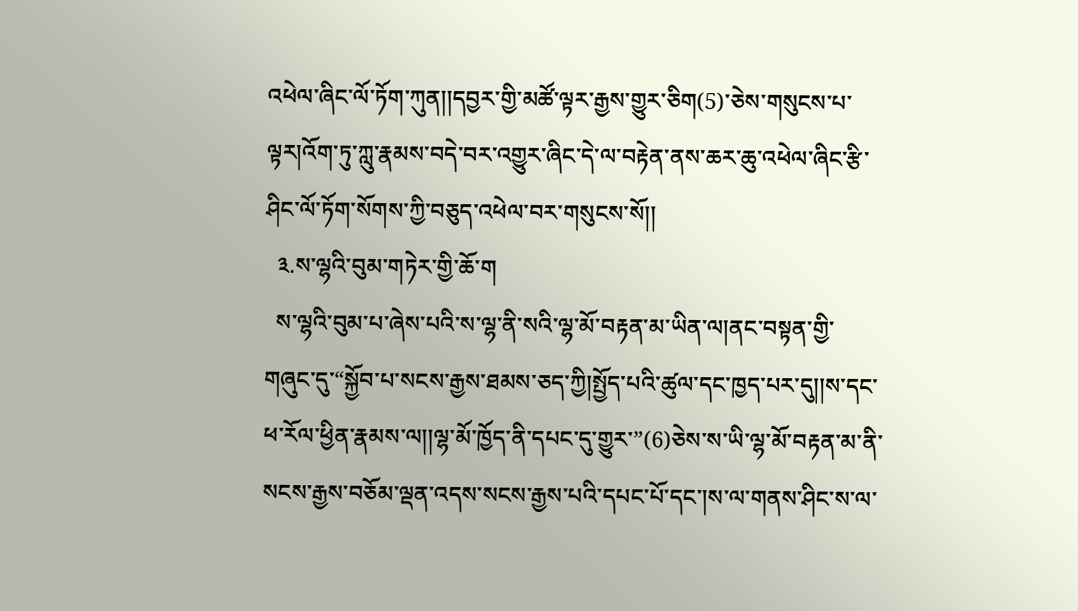འཕེལ་ཞིང་ལོ་ཏོག་ཀུན།།དབྱར་གྱི་མཚོ་ལྟར་རྒྱས་གྱུར་ཅིག(5)་ཅེས་གསུངས་པ་ལྟར།འོག་ཏུ་ཀླུ་རྣམས་བདེ་བར་འགྱུར་ཞིང་དེ་ལ་བརྟེན་ནས་ཆར་ཆུ་འཕེལ་ཞིང་རྩི་ཤིང་ལོ་ཏོག་སོགས་ཀྱི་བཅུད་འཕེལ་བར་གསུངས་སོ།།
  ༣.ས་ལྷའི་བུམ་གཏེར་གྱི་ཆོ་ག
  ས་ལྷའི་བུམ་པ་ཞེས་པའི་ས་ལྷ་ནི་སའི་ལྷ་མོ་བརྟན་མ་ཡིན་ལ།ནང་བསྟན་གྱི་གཞུང་དུ་“སྐྱོབ་པ་སངས་རྒྱས་ཐམས་ཅད་ཀྱི།སྤྱོད་པའི་ཚུལ་དང་ཁྱད་པར་དུ།།ས་དང་ཕ་རོལ་ཕྱིན་རྣམས་ལ།།ལྷ་མོ་ཁྱོད་ནི་དཔང་དུ་གྱུར་”(6)ཅེས་ས་ཡི་ལྷ་མོ་བརྟན་མ་ནི་སངས་རྒྱས་བཅོམ་ལྡན་འདས་སངས་རྒྱས་པའི་དཔང་པོ་དང་།ས་ལ་གནས་ཤིང་ས་ལ་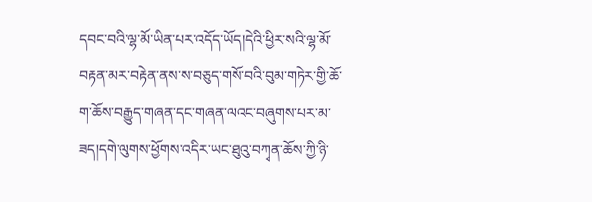དབང་བའི་ལྷ་མོ་ཡིན་པར་འདོད་ཡོད།དེའི་ཕྱིར་སའི་ལྷ་མོ་བརྟན་མར་བརྟེན་ནས་ས་བཅུད་གསོ་བའི་བུམ་གཏེར་གྱི་ཆོ་ག་ཆོས་བརྒྱུད་གཞན་དང་གཞན་ལའང་བཞུགས་པར་མ་ཟད།དགེ་ལུགས་ཕྱོགས་འདིར་ཡང་ཐུའུ་བཀྭན་ཆོས་ཀྱི་ཉི་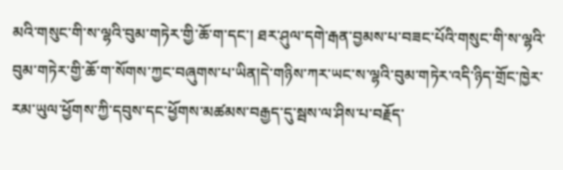མའི་གསུང་གི་ས་ལྷའི་བུམ་གཏེར་གྱི་ཆོ་ག་དང་། ཐར་ཤུལ་དགེ་རྒན་བྱམས་པ་བཟང་པོའི་གསུང་གི་ས་ལྷའི་བུམ་གཏེར་གྱི་ཆོ་ག་སོགས་ཀྱང་བཞུགས་པ་ཡིན།དེ་གཉིས་ཀར་ཡང་ས་ལྷའི་བུམ་གཏེར་འདི་ཉིད་གྲོང་ཁྱེར་རམ་ཡུལ་ཕྱོགས་ཀྱི་དབུས་དང་ཕྱོགས་མཚམས་བརྒྱད་དུ་སྦས་ལ་ཤིས་པ་བརྗོད་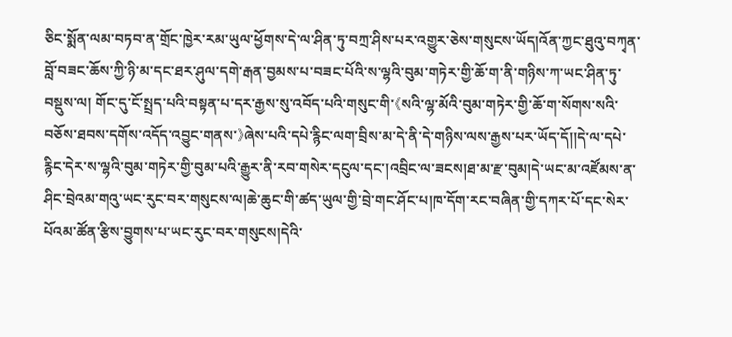ཅིང་སྨོན་ལམ་བཏབ་ན་གྲོང་ཁྱེར་རམ་ཡུལ་ཕྱོགས་དེ་ལ་ཤིན་ཏུ་བཀྲ་ཤིས་པར་འགྱུར་ཅེས་གསུངས་ཡོད།འོན་ཀྱང་ཐུའུ་བཀྭན་བློ་བཟང་ཆོས་ཀྱི་ཉི་མ་དང་ཐར་ཤུལ་དགེ་རྒན་བྱམས་པ་བཟང་པོའི་ས་ལྷའི་བུམ་གཏེར་གྱི་ཆོ་ག་ནི་གཉིས་ཀ་ཡང་ཤིན་ཏུ་བསྡུས་ལ། གོང་དུ་ངོ་སྤྲད་པའི་བསྟན་པ་དར་རྒྱས་སུ་འབོད་པའི་གསུང་གི་《སའི་ལྷ་མོའི་བུམ་གཏེར་གྱི་ཆོ་ག་སོགས་སའི་བཅོས་ཐབས་དགོས་འདོད་འབྱུང་གནས་》ཞེས་པའི་དཔེ་རྙིང་ལག་བྲིས་མ་དེ་ནི་དེ་གཉིས་ལས་རྒྱས་པར་ཡོད་དོ།།དེ་ལ་དཔེ་རྙིང་དེར་ས་ལྷའི་བུམ་གཏེར་གྱི་བུམ་པའི་རྒྱུར་ནི་རབ་གསེར་དངུལ་དང་།འབྲིང་ལ་ཟངས།ཐ་མ་རྫ་བུམ།དེ་ཡང་མ་འཛོམས་ན་ཤིང་བྲེའམ་གའུ་ཡང་རུང་བར་གསུངས་ལ།ཆེ་ཆུང་གི་ཚད་ཡུལ་གྱི་བྲེ་གང་ཤོང་པ།ཁ་དོག་རང་བཞིན་གྱི་དཀར་པོ་དང་སེར་པོའམ་ཚོན་རྩིས་བྱུགས་པ་ཡང་རུང་བར་གསུངས།དེའི་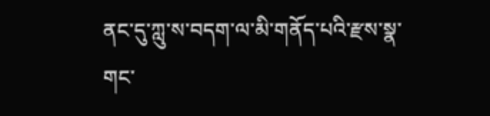ནང་དུ་ཀླུ་ས་བདག་ལ་མི་གནོད་པའི་རྫས་སྣ་གང་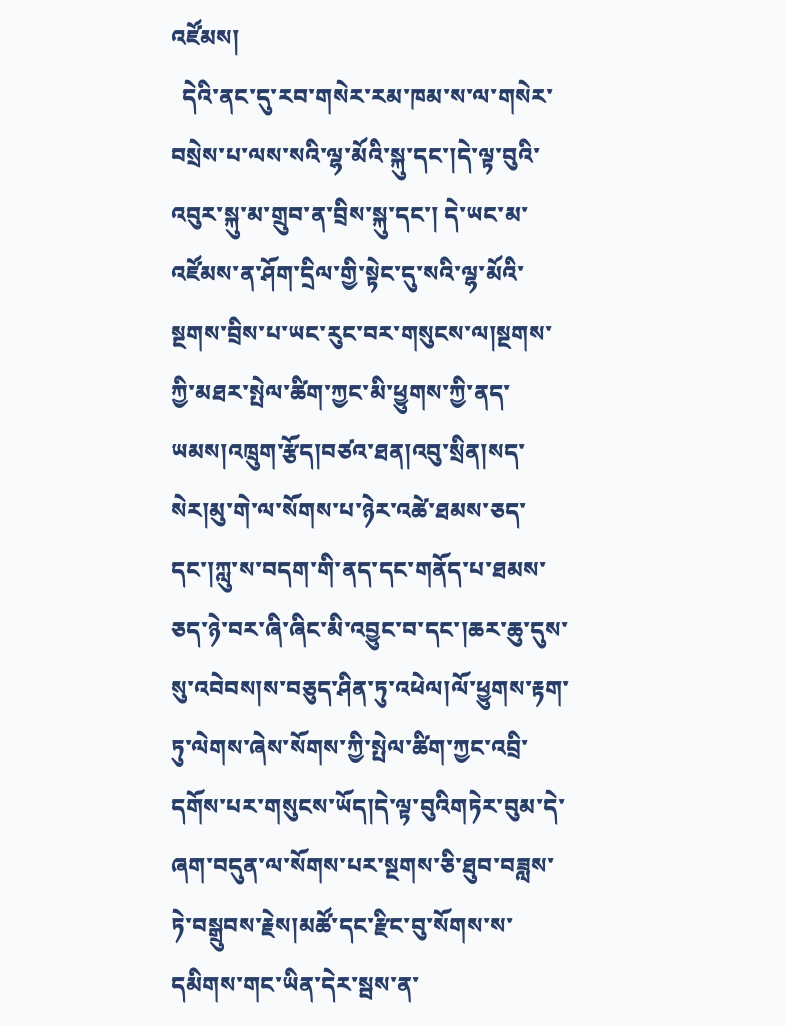འཛོམས།
  དེའི་ནང་དུ་རབ་གསེར་རམ་ཁམ་ས་ལ་གསེར་བསྲེས་པ་ལས་སའི་ལྷ་མོའི་སྐུ་དང་།དེ་ལྟ་བུའི་འབུར་སྐུ་མ་གྲུབ་ན་བྲིས་སྐུ་དང་། དེ་ཡང་མ་འཛོམས་ན་ཤོག་དྲིལ་གྱི་སྟེང་དུ་སའི་ལྷ་མོའི་སྔགས་བྲིས་པ་ཡང་རུང་བར་གསུངས་ལ།སྔགས་ཀྱི་མཐར་སྤེལ་ཚིག་ཀྱང་མི་ཕྱུགས་ཀྱི་ནད་ཡམས།འཁྲུག་རྩོད།བཙའ་ཐན།འབུ་སྲིན།སད་སེར།མུ་གེ་ལ་སོགས་པ་ཉེར་འཚེ་ཐམས་ཅད་དང་།ཀླུ་ས་བདག་གི་ནད་དང་གནོད་པ་ཐམས་ཅད་ཉེ་བར་ཞི་ཞིང་མི་འབྱུང་བ་དང་།ཆར་ཆུ་དུས་སུ་འབེབས།ས་བཅུད་ཤིན་ཏུ་འཕེལ།ལོ་ཕྱུགས་རྟག་ཏུ་ལེགས་ཞེས་སོགས་ཀྱི་སྤེལ་ཚིག་ཀྱང་འབྲི་དགོས་པར་གསུངས་ཡོད།དེ་ལྟ་བུའིགཏེར་བུམ་དེ་ཞག་བདུན་ལ་སོགས་པར་སྔགས་ཅི་ཐུབ་བཟླས་ཏེ་བསྒྲུབས་རྗེས།མཚོ་དང་རྫིང་བུ་སོགས་ས་དམིགས་གང་ཡིན་དེར་སྦས་ན་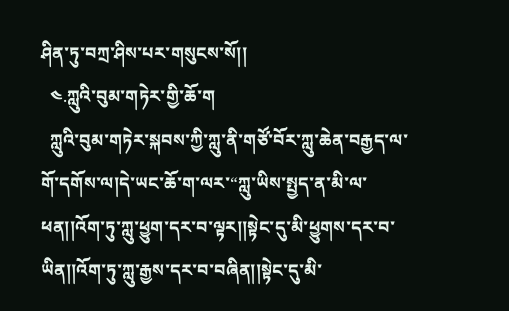ཤིན་ཏུ་བཀྲ་ཤིས་པར་གསུངས་སོ།།
  ༤.ཀླུའི་བུམ་གཏེར་གྱི་ཆོ་ག
  ཀླུའི་བུམ་གཏེར་སྐབས་ཀྱི་ཀླུ་ནི་གཙོ་བོར་ཀླུ་ཆེན་བརྒྱད་ལ་གོ་དགོས་ལ།དེ་ཡང་ཆོ་ག་ལར་“ཀླུ་ཡིས་སྤྱད་ན་མི་ལ་ཕན།།འོག་ཏུ་ཀླུ་ཕྱུག་དར་བ་ལྟར།།སྟེང་དུ་མི་ཕྱུགས་དར་བ་ཡིན།།འོག་ཏུ་ཀླུ་རྒྱས་དར་བ་བཞིན།།སྟེང་དུ་མི་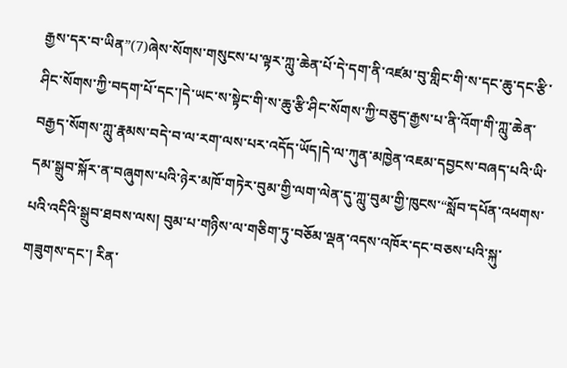རྒྱས་དར་བ་ཡིན”(7)ཞེས་སོགས་གསུངས་པ་ལྟར་ཀླུ་ཆེན་པོ་དེ་དག་ནི་འཛམ་བུ་གླིང་གི་ས་དང་ཆུ་དང་རྩི་ཤིང་སོགས་ཀྱི་བདག་པོ་དང་།དེ་ཡང་ས་སྟེང་གི་ས་ཆུ་རྩི་ཤིང་སོགས་ཀྱི་བཅུད་རྒྱས་པ་ནི་འོག་གི་ཀླུ་ཆེན་བརྒྱད་སོགས་ཀླུ་རྣམས་བདེ་བ་ལ་རག་ལས་པར་འདོད་ཡོད།དེ་ལ་ཀུན་མཁྱེན་འཇམ་དབྱངས་བཞད་པའི་ཡི་དམ་སྒྲུབ་སྐོར་ན་བཞུགས་པའི་ཉེར་མཁོ་གཏེར་བུམ་གྱི་ལག་ལེན་དུ་ཀླུ་བུམ་གྱི་ཁུངས་“སློབ་དཔོན་འཕགས་པའི་འདིའི་སྒྲུབ་ཐབས་ལས། བུམ་པ་གཉིས་ལ་གཅིག་ཏུ་བཅོམ་ལྡན་འདས་འཁོར་དང་བཅས་པའི་སྐུ་གཟུགས་དང་། རིན་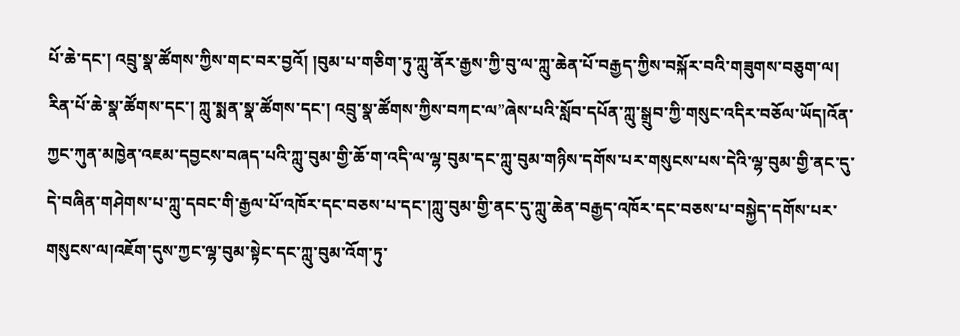པོ་ཆེ་དང་། འབྲུ་སྣ་ཚོགས་ཀྱིས་གང་བར་བྱའོ། །བུམ་པ་གཅིག་ཏུ་ཀླུ་ནོར་རྒྱས་ཀྱི་བུ་ལ་ཀླུ་ཆེན་པོ་བརྒྱད་ཀྱིས་བསྐོར་བའི་གཟུགས་བཅུག་ལ། རིན་པོ་ཆེ་སྣ་ཚོགས་དང་། ཀླུ་སྨན་སྣ་ཚོགས་དང་། འབྲུ་སྣ་ཚོགས་ཀྱིས་བཀང་ལ”ཞེས་པའི་སློབ་དཔོན་ཀླུ་སྒྲུབ་ཀྱི་གསུང་འདིར་བཅོལ་ཡོད།འོན་ཀྱང་ཀུན་མཁྱེན་འཇམ་དབྱངས་བཞད་པའི་ཀླུ་བུམ་གྱི་ཆོ་ག་འདི་ལ་ལྷ་བུམ་དང་ཀླུ་བུམ་གཉིས་དགོས་པར་གསུངས་པས་དེའི་ལྷ་བུམ་གྱི་ནང་དུ་དེ་བཞིན་གཤེགས་པ་ཀླུ་དབང་གི་རྒྱལ་པོ་འཁོར་དང་བཅས་པ་དང་།ཀླུ་བུམ་གྱི་ནང་དུ་ཀླུ་ཆེན་བརྒྱད་འཁོར་དང་བཅས་པ་བསྐྱེད་དགོས་པར་གསུངས་ལ།འཇོག་དུས་ཀྱང་ལྷ་བུམ་སྟེང་དང་ཀླུ་བུམ་འོག་ཏུ་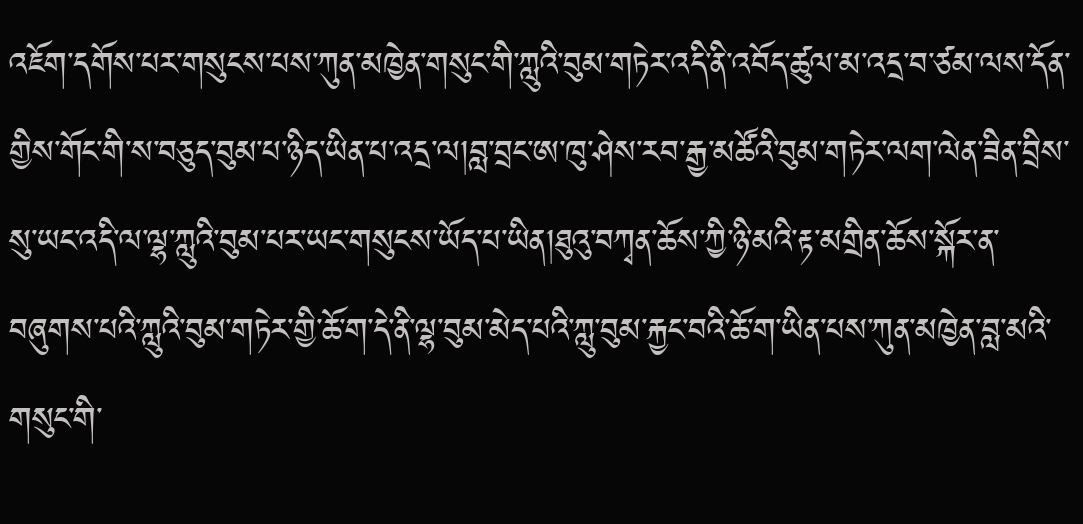འཇོག་དགོས་པར་གསུངས་པས་ཀུན་མཁྱེན་གསུང་གི་ཀླུའི་བུམ་གཏེར་འདི་ནི་འབོད་ཚུལ་མ་འདྲ་བ་ཙམ་ལས་དོན་གྱིས་གོང་གི་ས་བཅུད་བུམ་པ་ཉིད་ཡིན་པ་འདྲ་ལ།བླ་བྲང་ཨ་ཁུ་ཤེས་རབ་རྒྱ་མཚོའི་བུམ་གཏེར་ལག་ལེན་ཟིན་བྲིས་སུ་ཡང་འདི་ལ་ལྷ་ཀླུའི་བུམ་པར་ཡང་གསུངས་ཡོད་པ་ཡིན།ཐུའུ་བཀྭན་ཆོས་ཀྱི་ཉི་མའི་རྟ་མགྲིན་ཆོས་སྐོར་ན་བཞུགས་པའི་ཀླུའི་བུམ་གཏེར་གྱི་ཆོ་ག་དེ་ནི་ལྷ་བུམ་མེད་པའི་ཀླུ་བུམ་རྐྱང་བའི་ཆོ་ག་ཡིན་པས་ཀུན་མཁྱེན་བླ་མའི་གསུང་གི་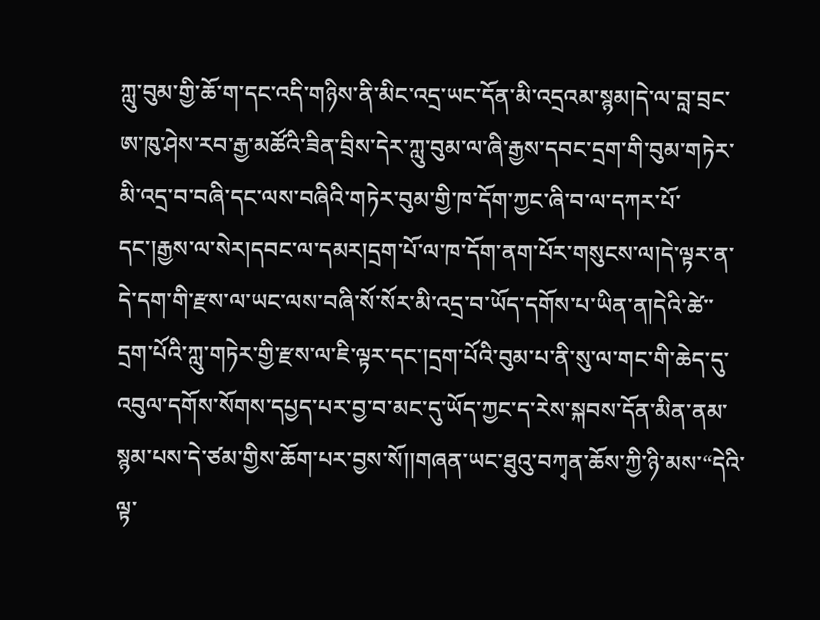ཀླུ་བུམ་གྱི་ཆོ་ག་དང་འདི་གཉིས་ནི་མིང་འདྲ་ཡང་དོན་མི་འདྲའམ་སྙམ།དེ་ལ་བླ་བྲང་ཨ་ཁུ་ཤེས་རབ་རྒྱ་མཚོའི་ཟིན་བྲིས་དེར་ཀླུ་བུམ་ལ་ཞི་རྒྱས་དབང་དྲག་གི་བུམ་གཏེར་མི་འདྲ་བ་བཞི་དང་ལས་བཞིའི་གཏེར་བུམ་གྱི་ཁ་དོག་ཀྱང་ཞི་བ་ལ་དཀར་པོ་དང་།རྒྱས་ལ་སེར།དབང་ལ་དམར།དྲག་པོ་ལ་ཁ་དོག་ནག་པོར་གསུངས་ལ།དེ་ལྟར་ན་དེ་དག་གི་རྫས་ལ་ཡང་ལས་བཞི་སོ་སོར་མི་འདྲ་བ་ཡོད་དགོས་པ་ཡིན་ན།དེའི་ཚེ་་དྲག་པོའི་ཀླུ་གཏེར་གྱི་རྫས་ལ་ཇི་ལྟར་དང་།དྲག་པོའི་བུམ་པ་ནི་སུ་ལ་གང་གི་ཆེད་དུ་འབུལ་དགོས་སོགས་དཔྱད་པར་བྱ་བ་མང་དུ་ཡོད་ཀྱང་ད་རེས་སྐབས་དོན་མིན་ནམ་སྙམ་པས་དེ་ཙམ་གྱིས་ཆོག་པར་བྱས་སོ།།གཞན་ཡང་ཐུའུ་བཀྭན་ཆོས་ཀྱི་ཉི་མས་“དེའི་ལྟ་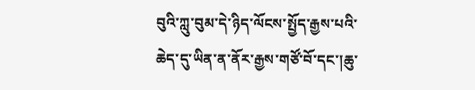བུའི་ཀླུ་བུམ་དེ་ཉིད་ལོངས་སྤྱོད་རྒྱས་པའི་ཆེད་དུ་ཡིན་ན་ནོར་རྒྱས་གཙོ་བོ་དང་།ཆུ་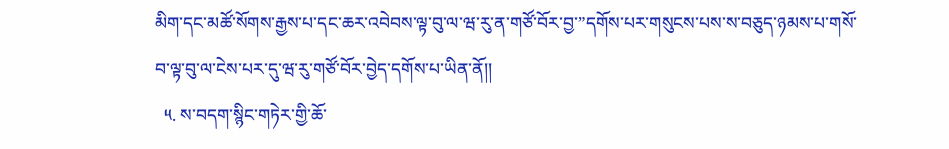མིག་དང་མཚོ་སོགས་རྒྱས་པ་དང་ཆར་འབེབས་ལྟ་བུ་ལ་ཝ་རུ་ན་གཙོ་བོར་བྱ་”དགོས་པར་གསུངས་པས་ས་བཅུད་ཉམས་པ་གསོ་བ་ལྟ་བུ་ལ་ངེས་པར་དུ་ཝ་རུ་གཙོ་བོར་བྱེད་དགོས་པ་ཡིན་ནོ།།
  ༥. ས་བདག་སྙིང་གཏེར་གྱི་ཆོ་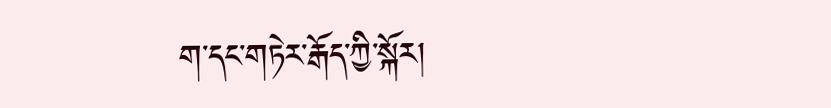ག་དང་གཏེར་རྒོད་ཀྱི་སྐོར།